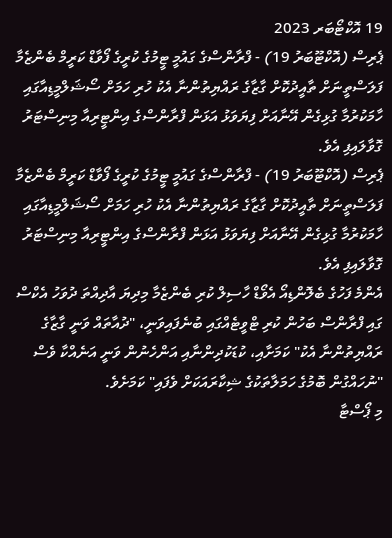19 އޮކްޓޯބަރ 2023
ޕެރިސް (އޮކްޓޫބަރު 19) - ފްރާންސްގެ ގައުމީ ޓީމުގެ ކުރީގެ ފޯވާޑް ކަރީމް ބެންޒެމާ ފަލަސްތީނަށް ތާއީދުކޮށް ގާޒާގެ ރައްޔިތުންނާ އެކު ހުރި ހަމަށް ސޯޝަލްމީޑިއާގައި ހާމަކުރުމާ ގުޅިގެން އޭނާއަށް ފިޔަވަޅު އަޅަން ފްރާންސްގެ އިންޓީރިއާ މިނިސްޓަރު ގޮވާލައިފި އެވެ.
ޕެރިސް (އޮކްޓޫބަރު 19) - ފްރާންސްގެ ގައުމީ ޓީމުގެ ކުރީގެ ފޯވާޑް ކަރީމް ބެންޒެމާ ފަލަސްތީނަށް ތާއީދުކޮށް ގާޒާގެ ރައްޔިތުންނާ އެކު ހުރި ހަމަށް ސޯޝަލްމީޑިއާގައި ހާމަކުރުމާ ގުޅިގެން އޭނާއަށް ފިޔަވަޅު އަޅަން ފްރާންސްގެ އިންޓީރިއާ މިނިސްޓަރު ގޮވާލައިފި އެވެ.
އެންމެ ފަހުގެ ބެލޮންޑިއޯ އެވޯޑް ހާސިލް ކުރި ބެންޒެމާ މިދިޔަ އާދިއްތަ ދުވަހު އެކްސް ގައި ފްރާންސް ބަހުން ކުރި ޓްވީޓެއްގައި ބުނެފައިވަނީ، "ދުއާތައް ވަނީ ގާޒާގެ ރައްޔިތުންނާ އެކު" ކަމަށާއި، ކުޑަކުދިންނާއި އަންހެނުން ވަނީ އަނެއްކާ ވެސް "ނުހައްގުން ބޮމުގެ ހަމަލާތަކުގެ ޝިކާރައަކަށް ވެފައި" ކަމަށެވެ.
މި ޕޯސްޓާ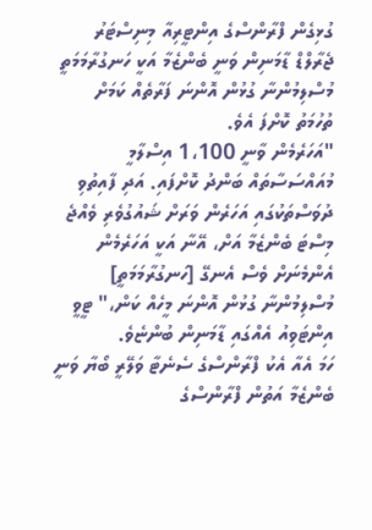ގުޅިގެން ފްރާންސްގެ އިންޓީރިއާ މިނިސްޓަރު ޖެރާލްޑް ޑާމަނިން ވަނީ ބެންޒެމާ އަކީ ހަނގުރާމަމަތީ މުސްލިމުންނާ ގުޅުން އޮންނަ ފަރާތެއް ކަމަށް ތުހުމަތު ކޮށްފަ އެވެ.
"އަހަރެމެން ވާނީ 1،100 އިސްލާމީ މުއައްސަސާތައް ބަންދު ކޮށްފައި. އަދި ފާއިތުވި ދުވަސްތަކުގައި އަހަރެން ވަރަށް ޝައުގުވެރި ވެއްޖެ މިސްޓަ ބެންޒެމާ އަށް، އޭނާ އަކީ އަހަރެމެން އެންމެނަށް ވެސް އެނގޭ [ހަނގުރާމަމަތީ] މުސްލިމުންނާ ގުޅުން އޮންނަ މީހެއް ކަން،" ޓީވީ އިންޓަވިއު އެއްގައި ޑާމަނިން ބުންޏެވެ.
ހަމަ އެއާ އެކު ފްރާންސްގެ ސެނެޓާ ވަލޭރީ ބޯޔާ ވަނީ ބެންޒެމާ އަތުން ފްރާންސްގެ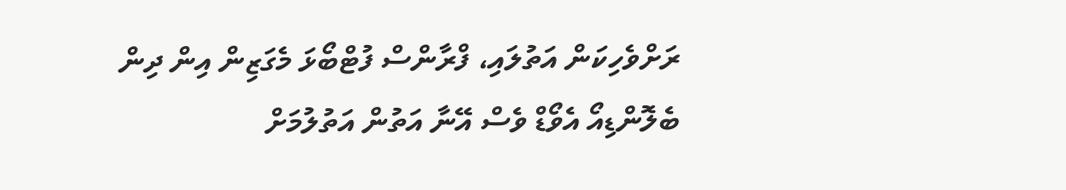ރަށްވެހިކަން އަތުލައި، ފްރާންސް ފުޓްބޯޅަ މެގަޒިން އިން ދިން ބެލޮންޑިއޯ އެވޯޑް ވެސް އޭނާ އަތުން އަތުލުމަށް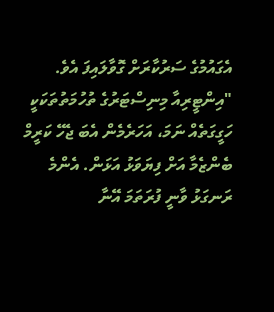އެގައުމުގެ ސަރުކާރަށް ގޮވާލައިފަ އެވެ.
"އިންޓީރިއާ މިނިސްޓަރުގެ ތުހުމަތުތަކަކީ ހަގީގަތެއް ނަމަ، އަހަރެމެން އެބަ ޖެހޭ ކަރީމް ބެންޒެމާ އަށް ފިޔަވަޅު އަޅަން. އެންމެ ރަނގަޅު ވާނީ ފުރަތަމަ އޭނާ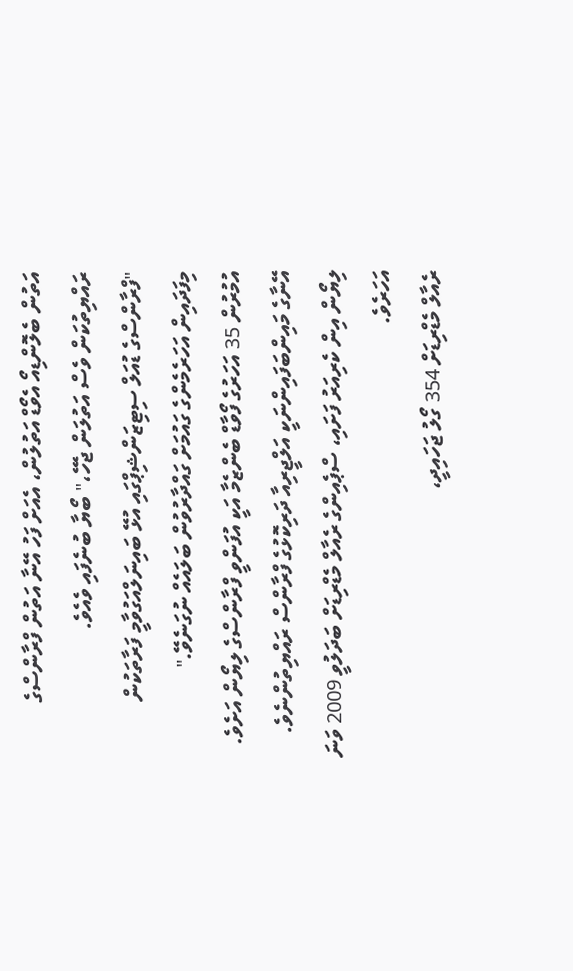އަތުން ބެލޮންޑިއޯ އެވޯޑް އަތުލުން، އެއަށް ފަހު އޭނާ އަތުން ފްރާންސްގެ ރައްޔިތުކަން ވެސް އަތުލަން ޖެހޭ،" ބޯޔާ ބުނެފައި ވެއެވެ.
"ފްރާންސްގެ ޑުއަލް ސިޓިޒަންޝިޕްގައި އުޅޭ ބައިނަލްއަގުވާމީ ފަރާތަކުން މިފަދައިން އަހަރެމެންގެ ގައުމަށް ގައްދާރުވުން ބަލައެއް ނުގަނެވޭ."
އުމުރުން 35 އަހަރުގެ ފޯވާޑް ބެންޒެމާ އަކީ އުފަންވީ ފްރާންސްގެ ލިޔޯން އަށެވެ. އޭނާގެ މައިންބަފައިންނަކީ އަލްޖީރިއާ ދަރިކޮޅުގެ ފްރާންސް ރައްޔިތުންނެވެ. ލިޔޯން އިން ކެރިއަރު ފަށައި، ސްޕެއިންގެ ރެއާލް މެޑްރިޑަށް ބަދަލުވީ 2009 ވަނަ އަހަރެވެ.
ރެއާލް މެޑްރިޑަށް 354 ގޯލު ޖަހައިދީ،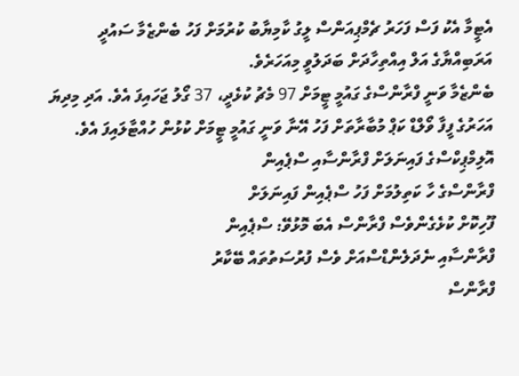އެޓީމާ އެކު ފަސް ފަހަރު ޗެމްޕިއަންސް ލީގު ކާމިޔާބު ކުރުމަށް ފަހު ބެންޒެމާ ސައުދީ އަރަބިއްޔާގެ އަލް އިއްތިހާދަށް ބަދަލުވީ މިއަހަރެވެ.
ބެންޒެމާ ވަނީ ފްރާންސްގެ ގައުމީ ޓީމަށް 97 މެޗު ކުޅެދީ، 37 ގޯލު ޖަހައިފަ އެވެ. އަދި މިދިޔަ އަހަރުގެ ފީފާ ވޯލްޑް ކަޕް މުބާރާތަށް ފަހު އޭނާ ވަނީ ގައުމީ ޓީމަށް ކުޅުން ހުއްޓާލައިފަ އެވެ.
އޮލިމްޕިކްސްގެ ފައިނަލަށް ފްރާންސާއި ސްޕެއިން
ފްރާންސްގެ ހާ ކަތިލުމަށް ފަހު ސްޕެއިން ފައިނަލަށް
ފޫހިކޮށް ކުޅެގެންވެސް ފްރާންސް އެބަ މޮޅުވޭ: ސްޕެއިން
ފްރާންސާއި ނެދަލެންޑްސްއަށް ވެސް ފުރުސަތުތައް ބޭކާރު
ފްރާންސް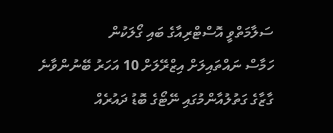ސަލާމަތްވީ އޮސްޓްރިއާގެ ބައި ގޯލަކުން
ހަމާސް ނައްތައިލަށް އިޒްރޭލަށް 10 އަހަރު ބޭނުންވާނެ
ގާޒާގެ ގަތުލުއާންމުގައި ނޭޓޯގެ ބޮޑު ދައުރެއް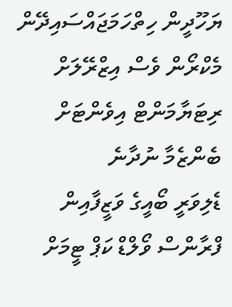ޔަހޫދީން ހިތްހަމަޖައްސައިދޭން މެކްރޯން ވެސް އިޒްރޭލަށް
ރިޓަޔާމަންޓް އިވެންޓަށް ބެންޒެމާ ނުދާނެ
ޑެލިވަރީ ބޯއީގެ ވަޒީފާއިން ފްރާންސް ވޯލްޑް ކަޕް ޓީމަށް